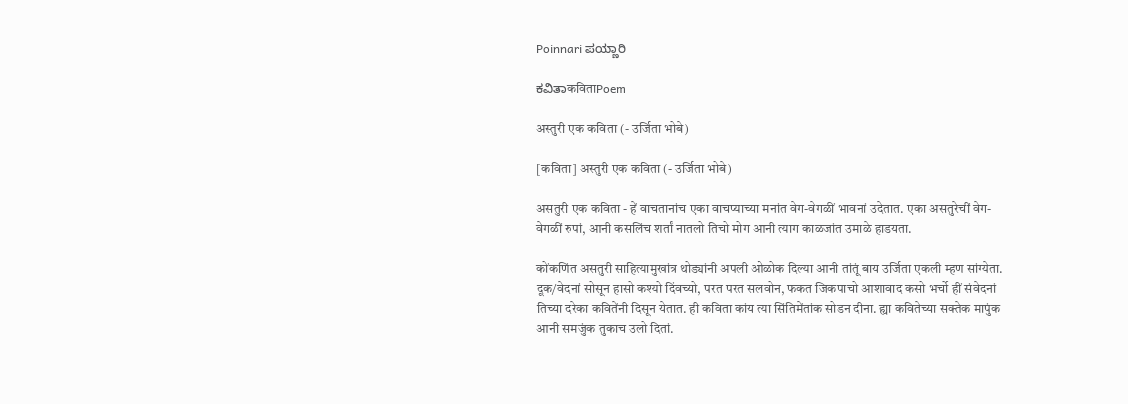Poinnari ಪಯ್ಣಾರಿ

ಕವಿತಾकविताPoem

अस्तुरी एक कविता (- उर्जिता भोबे)

[कविता] अस्तुरी एक कविता (- उर्जिता भोबे)

असतुरी एक कविता - हें वाचतानांच एका वाचप्याच्या मनांत वेग-वेगळीं भावनां उदेतात. एका असतुरेचीं वेग-वेगळीं रुपां, आनी कसलिंच शर्तां नातलो तिचो मोग आनी त्याग काळजांत उमाळे हाडयता.

कोंकणिंत असतुरी साहित्यामुखांत्र थोड्यांनी अपली ओळोक दिल्या आनी तांतूं बाय उर्जिता एकली म्हण सांग्येता. दूक/वेदनां सोसून हासो कश्यो दिंवच्यो, परत परत सलवोन, फकत जिकपाचो आशावाद कसो भर्चो हीं संवेदनां तिच्या दरेका कवितेंनी दिसून येतात. ही कविता कांय त्या सिंतिमेंतांक सोडन दीना. ह्या कवितेच्या सक्तेक मापुंक आनी समजुंक तुकाच उलो दितां.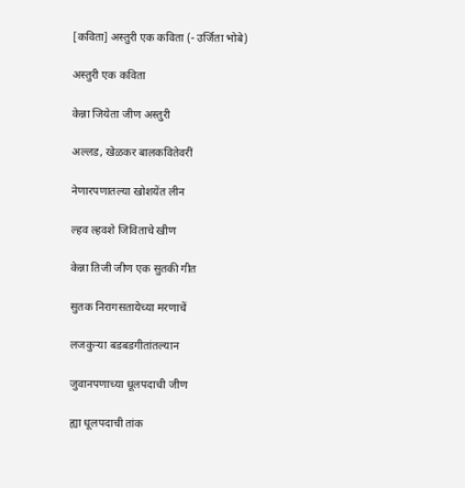[कविता] अस्तुरी एक कविता (- उर्जिता भोबे)

अस्तुरी एक कविता

केन्ना जियेता जीण अस्तुरी

अल्लड, खेळकर बालकवितेवरीं

नेणारपणातल्या खोशयेंत लीन

ल्हव ल्हवशे जिविताचे खीण

केन्ना तिजी जीण एक सुतकी गीत

सुतक निरागसतायेच्या मरणाचें

लजकुऱ्या बडबडगीतांतल्यान

जुवानपणाच्या धूलपदाची जीण

ह्या धूलपदाची तांक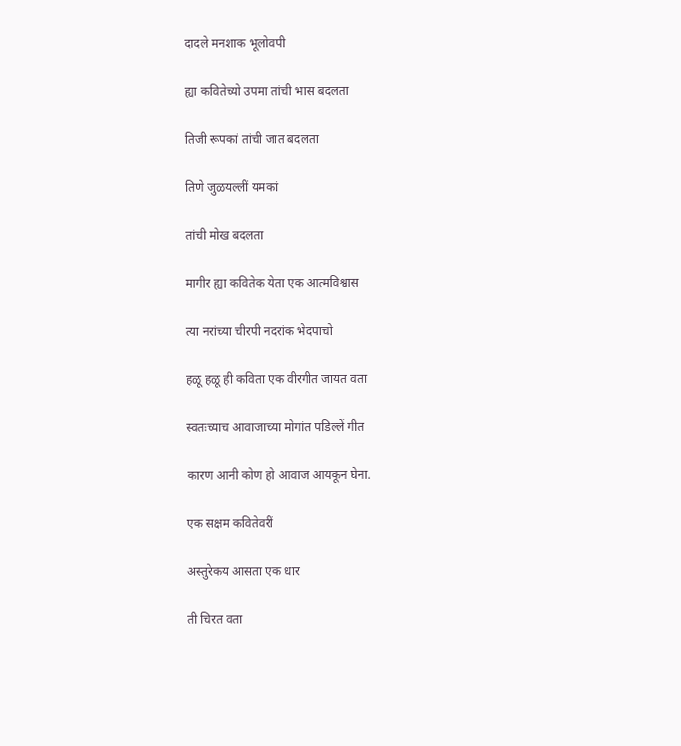दादले मनशाक भूलोवपी

ह्या कवितेच्यो उपमा तांची भास बदलता

तिजी रूपकां तांची जात बदलता

तिणे जुळयल्लीं यमकां

तांची मोख बदलता

मागीर ह्या कवितेक येता एक आत्मविश्वास

त्या नरांच्या चीरपी नदरांक भेदपाचो

हळू हळू ही कविता एक वीरगीत जायत वता

स्वतःच्याच आवाजाच्या मोगांत पडिल्लें गीत

कारण आनी कोण हो आवाज आयकून घेना.

एक सक्षम कवितेवरीं

अस्तुरेकय आसता एक धार

ती चिरत वता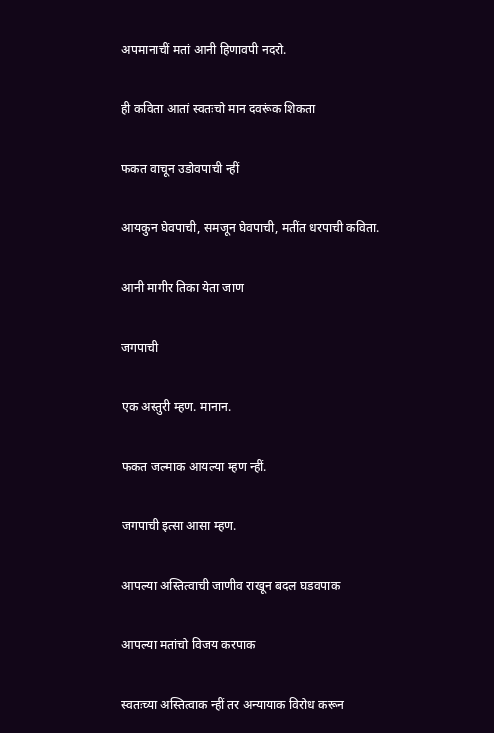अपमानाचीं मतां आनी हिणावपी नदरो.

ही कविता आतां स्वतःचो मान दवरूंक शिकता

फकत वाचून उडोवपाची न्हीं

आयकुन घेवपाची, समजून घेवपाची, मतींत धरपाची कविता.

आनी मागीर तिका येता जाण

जगपाची

एक अस्तुरी म्हण. मानान.

फकत जल्माक आयल्या म्हण न्हीं.

जगपाची इत्सा आसा म्हण.

आपल्या अस्तित्वाची जाणीव राखून बदल घडवपाक

आपल्या मतांचो विजय करपाक

स्वतःच्या अस्तित्वाक न्हीं तर अन्यायाक विरोध करून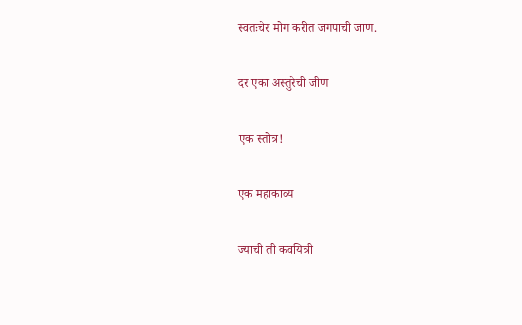स्वतःचेर मोग करीत जगपाची जाण.

दर एका अस्तुरेची जीण

एक स्तोत्र!

एक महाकाव्य

ज्याची ती कवयित्री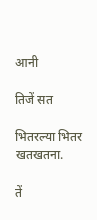आनी

तिजें सत

भितरल्या भितर खतखतना.

तें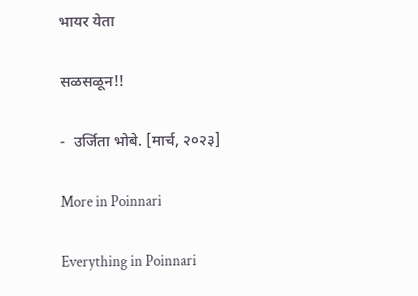भायर येता

सळसळून!!

-  उर्जिता भोबे. [मार्च, २०२३]

More in Poinnari

Everything in Poinnari